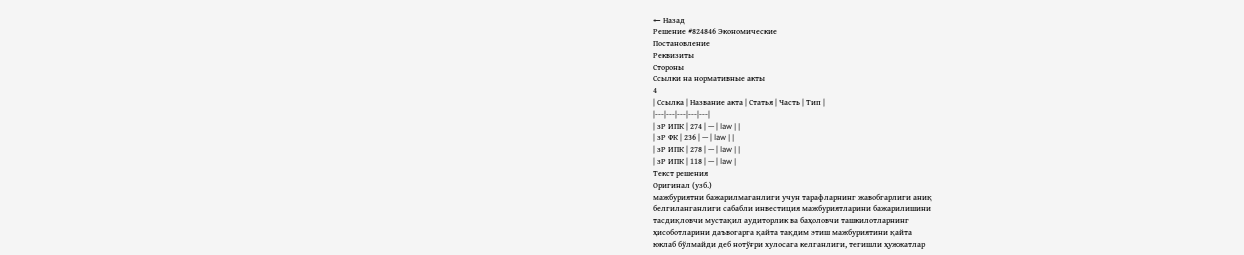← Назад
Решение #824846 Экономические
Постановление
Реквизиты
Стороны
Ссылки на нормативные акты
4
| Ссылка | Название акта | Статья | Часть | Тип |
|---|---|---|---|---|
| зР ИПК | 274 | — | law | |
| зР ФК | 236 | — | law | |
| зР ИПК | 278 | — | law | |
| зР ИПК | 118 | — | law |
Текст решения
Оригинал (узб.)
мажбуриятни бажарилмаганлиги учун тарафларнинг жавобгарлиги аниқ
белгиланганлиги сабабли инвестиция мажбуриятларини бажарилишини
тасдиқловчи мустақил аудиторлик ва баҳоловчи ташкилотларнинг
ҳисоботларини даъвогарга қайта тақдим этиш мажбуриятини қайта
юклаб бўлмайди деб нотўғри хулосага келганлиги, тегишли ҳужжатлар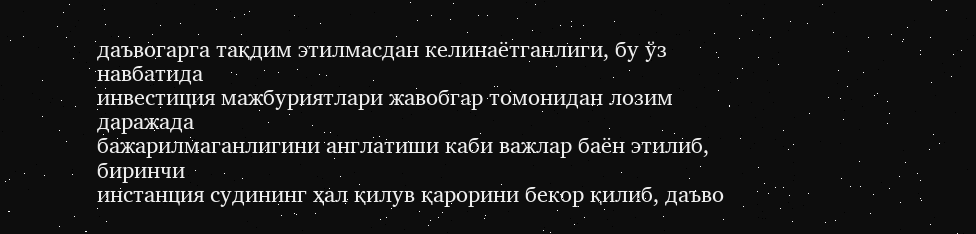даъвогарга тақдим этилмасдан келинаётганлиги, бу ўз навбатида
инвестиция мажбуриятлари жавобгар томонидан лозим даражада
бажарилмаганлигини англатиши каби важлар баён этилиб, биринчи
инстанция судининг ҳал қилув қарорини бекор қилиб, даъво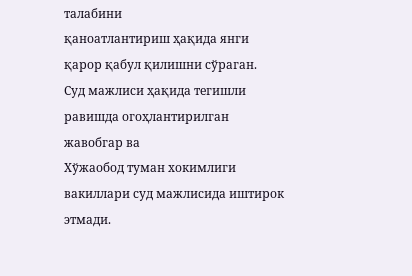талабини
қаноатлантириш ҳақида янги қарор қабул қилишни сўраган.
Суд мажлиси ҳақида тегишли равишда огоҳлантирилган жавобгар ва
Хўжаобод туман хокимлиги вакиллари суд мажлисида иштирок этмади.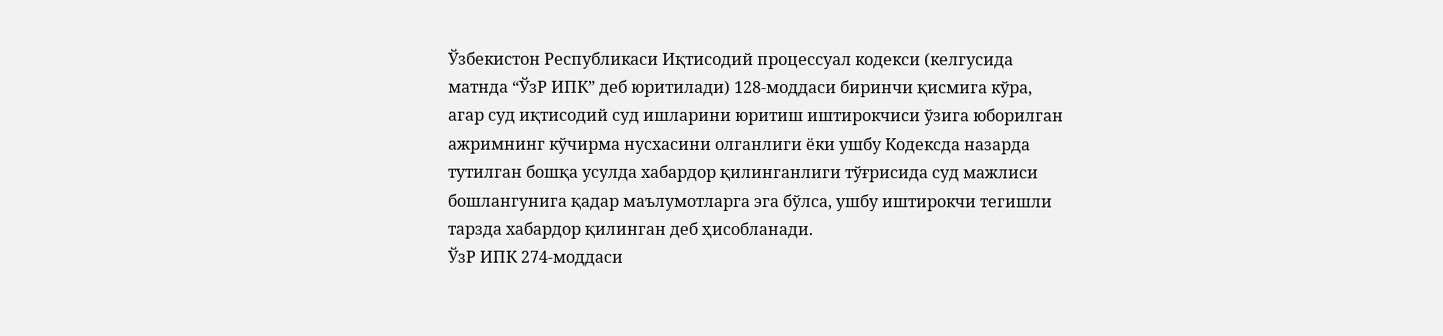Ўзбекистон Республикаси Иқтисодий процессуал кодекси (келгусида
матнда “ЎзР ИПК” деб юритилади) 128-моддаси биринчи қисмига кўра,
агар суд иқтисодий суд ишларини юритиш иштирокчиси ўзига юборилган
ажримнинг кўчирма нусхасини олганлиги ёки ушбу Кодексда назарда
тутилган бошқа усулда хабардор қилинганлиги тўғрисида суд мажлиси
бошлангунига қадар маълумотларга эга бўлса, ушбу иштирокчи тегишли
тарзда хабардор қилинган деб ҳисобланади.
ЎзР ИПК 274-моддаси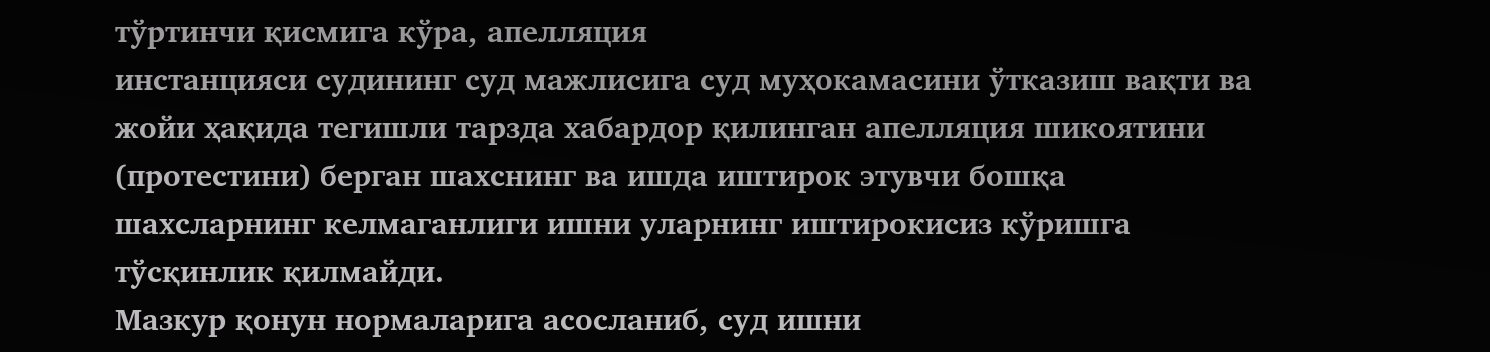тўртинчи қисмига кўра, апелляция
инстанцияси судининг суд мажлисига суд муҳокамасини ўтказиш вақти ва
жойи ҳақида тегишли тарзда хабардор қилинган апелляция шикоятини
(протестини) берган шахснинг ва ишда иштирок этувчи бошқа
шахсларнинг келмаганлиги ишни уларнинг иштирокисиз кўришга
тўсқинлик қилмайди.
Мазкур қонун нормаларига асосланиб, суд ишни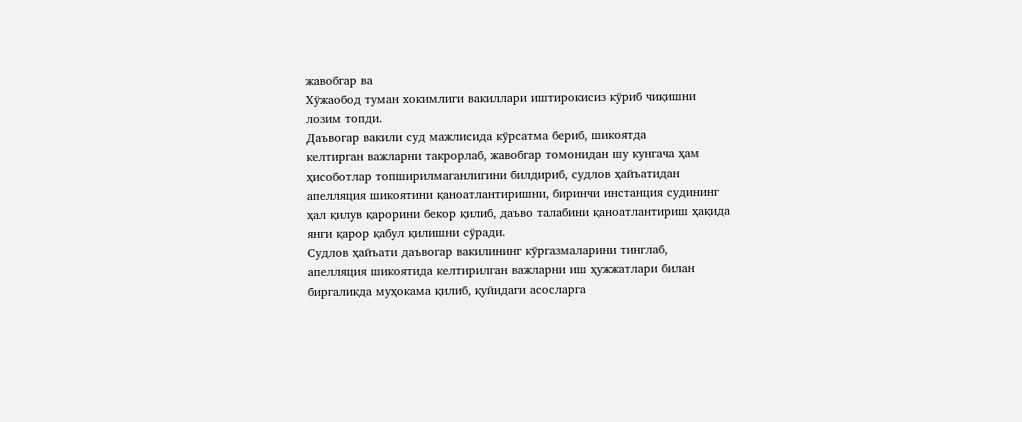жавобгар ва
Хўжаобод туман хокимлиги вакиллари иштирокисиз кўриб чиқишни
лозим топди.
Даъвогар вакили суд мажлисида кўрсатма бериб, шикоятда
келтирган важларни такрорлаб, жавобгар томонидан шу кунгача ҳам
ҳисоботлар топширилмаганлигини билдириб, судлов ҳайъатидан
апелляция шикоятини қаноатлантиришни, биринчи инстанция судининг
ҳал қилув қарорини бекор қилиб, даъво талабини қаноатлантириш ҳақида
янги қарор қабул қилишни сўради.
Судлов ҳайъати даъвогар вакилининг кўргазмаларини тинглаб,
апелляция шикоятида келтирилган важларни иш ҳужжатлари билан
биргаликда муҳокама қилиб, қуйидаги асосларга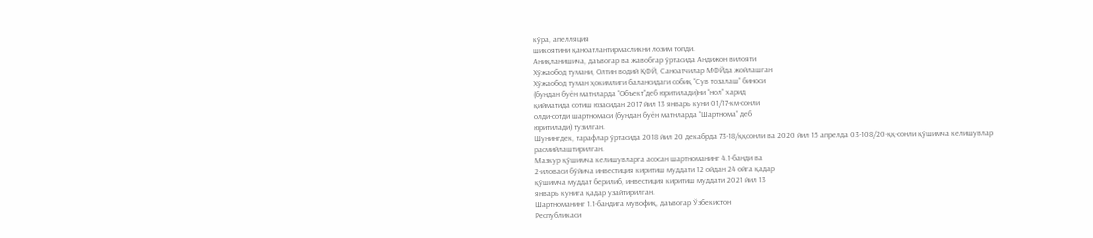кўра, апелляция
шикоятини қаноатлантирмасликни лозим топди.
Аниқланишича, даъвогар ва жавобгар ўртасида Андижон вилояти
Хўжаобод тумани, Олтин водий ҚФЙ, Саноатчилар МФЙда жойлашган
Хўжаобод туман ҳокимлиги балансидаги собиқ “Сув тозалаш” биноси
(бундан буён матнларда “Объект”деб юритилади)ни “нол” харид
қийматида сотиш юзасидан 2017 йил 13 январь куни 01/17-км-сонли
олди-сотди шартномаси (бундан буён матнларда “Шартнома” деб
юритилади) тузилган.
Шунингдек, тарафлар ўртасида 2018 йил 20 декабрда 73-18/ққсонли ва 2020 йил 15 апрелда 03-108/20-ққ-сонли қўшимча келишувлар
расмийлаштирилган.
Мазкур қўшимча келишувларга асосан шартноманинг 4.1-банди ва
2-иловаси бўйича инвестиция киритиш муддати 12 ойдан 24 ойга қадар
қўшимча муддат берилиб, инвестиция киритиш муддати 2021 йил 13
январь кунига қадар узайтирилган.
Шартноманинг 1.1-бандига мувофиқ, даъвогар Ўзбекистон
Республикаси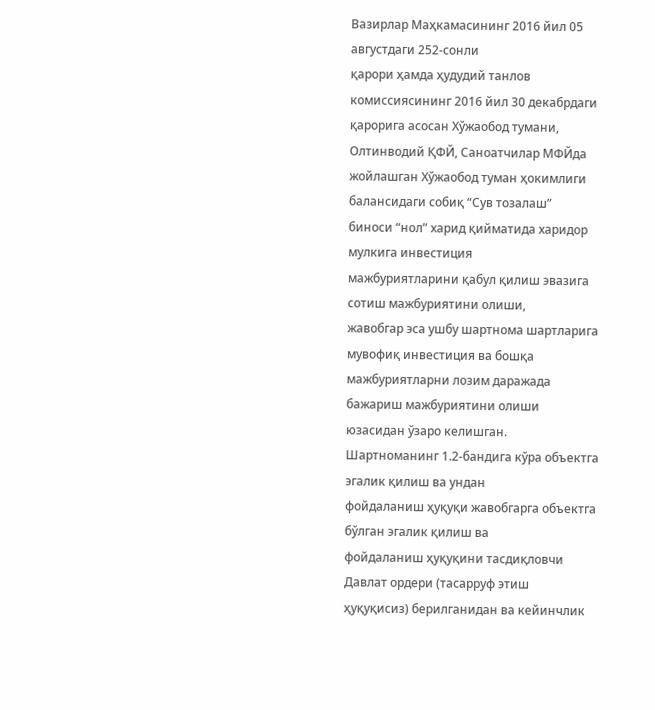Вазирлар Маҳкамасининг 2016 йил 05 августдаги 252-сонли
қарори ҳамда ҳудудий танлов комиссиясининг 2016 йил 30 декабрдаги
қарорига асосан Хўжаобод тумани, Олтинводий ҚФЙ, Саноатчилар МФЙда
жойлашган Хўжаобод туман ҳокимлиги балансидаги собиқ “Сув тозалаш”
биноси “нол” харид қийматида харидор мулкига инвестиция
мажбуриятларини қабул қилиш эвазига сотиш мажбуриятини олиши,
жавобгар эса ушбу шартнома шартларига мувофиқ инвестиция ва бошқа
мажбуриятларни лозим даражада бажариш мажбуриятини олиши
юзасидан ўзаро келишган.
Шартноманинг 1.2-бандига кўра объектга эгалик қилиш ва ундан
фойдаланиш ҳуқуқи жавобгарга объектга бўлган эгалик қилиш ва
фойдаланиш ҳуқуқини тасдиқловчи Давлат ордери (тасарруф этиш
ҳуқуқисиз) берилганидан ва кейинчлик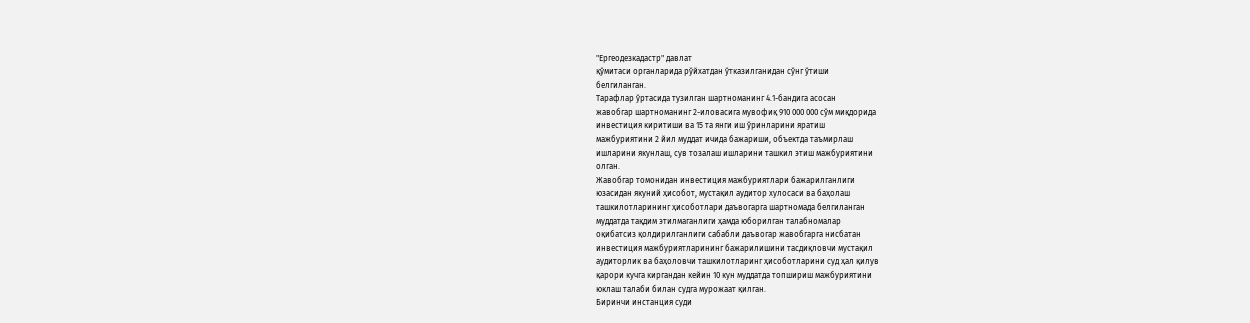"Ергеодезкадастр" давлат
қўмитаси органларида рўйхатдан ўтказилганидан сўнг ўтиши
белгиланган.
Тарафлар ўртасида тузилган шартноманинг 4.1-бандига асосан
жавобгар шартноманинг 2-иловасига мувофиқ 910 000 000 сўм миқдорида
инвестиция киритиши ва 15 та янги иш ўринларини яратиш
мажбуриятини 2 йил муддат ичида бажариши, объектда таъмирлаш
ишларини якунлаш, сув тозалаш ишларини ташкил этиш мажбуриятини
олган.
Жавобгар томонидан инвестиция мажбуриятлари бажарилганлиги
юзасидан якуний ҳисобот, мустақил аудитор хулосаси ва баҳолаш
ташкилотларининг ҳисоботлари даъвогарга шартномада белгиланган
муддатда тақдим этилмаганлиги ҳамда юборилган талабномалар
оқибатсиз қолдирилганлиги сабабли даъвогар жавобгарга нисбатан
инвестиция мажбуриятларининг бажарилишини тасдиқловчи мустақил
аудиторлик ва баҳоловчи ташкилотларинг ҳисоботларини суд ҳал қилув
қарори кучга киргандан кейин 10 кун муддатда топшириш мажбуриятини
юклаш талаби билан судга мурожаат қилган.
Биринчи инстанция суди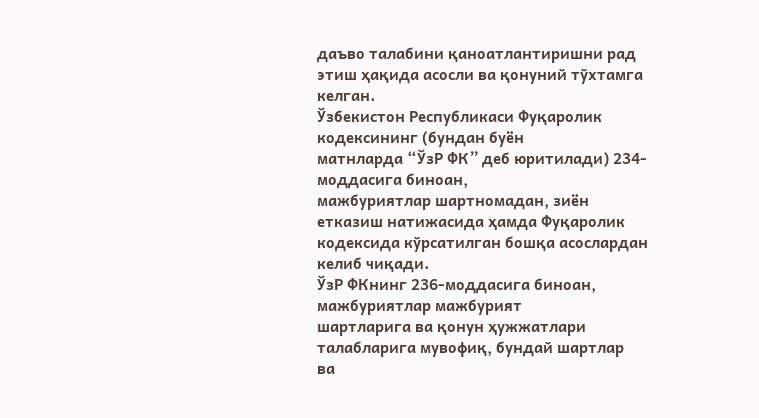даъво талабини қаноатлантиришни рад
этиш ҳақида асосли ва қонуний тўхтамга келган.
Ўзбекистон Республикаси Фуқаролик кодексининг (бундан буён
матнларда “ЎзР ФК” деб юритилади) 234-моддасига биноан,
мажбуриятлар шартномадан, зиён етказиш натижасида ҳамда Фуқаролик
кодексида кўрсатилган бошқа асослардан келиб чиқади.
ЎзР ФКнинг 236-моддасига биноан, мажбуриятлар мажбурият
шартларига ва қонун ҳужжатлари талабларига мувофиқ, бундай шартлар
ва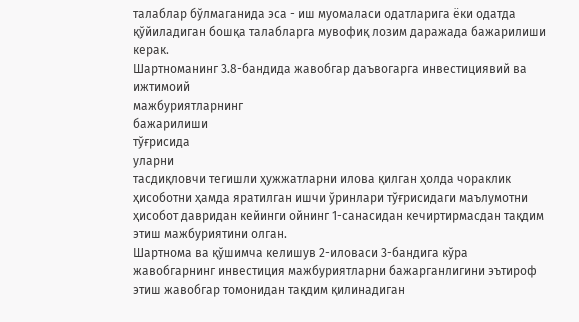талаблар бўлмаганида эса - иш муомаласи одатларига ёки одатда
қўйиладиган бошқа талабларга мувофиқ лозим даражада бажарилиши
керак.
Шартноманинг 3.8-бандида жавобгар даъвогарга инвестициявий ва
ижтимоий
мажбуриятларнинг
бажарилиши
тўғрисида
уларни
тасдиқловчи тегишли ҳужжатларни илова қилган ҳолда чораклик
ҳисоботни ҳамда яратилган ишчи ўринлари тўғрисидаги маълумотни
ҳисобот давридан кейинги ойнинг 1-санасидан кечиртирмасдан тақдим
этиш мажбуриятини олган.
Шартнома ва қўшимча келишув 2-иловаси 3-бандига кўра
жавобгарнинг инвестиция мажбуриятларни бажарганлигини эътироф
этиш жавобгар томонидан тақдим қилинадиган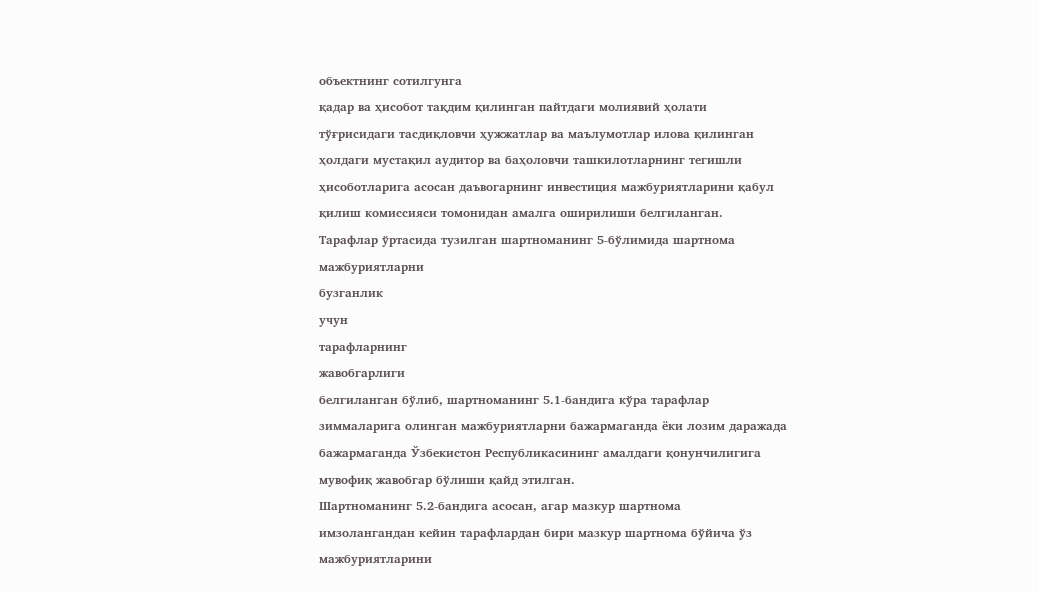объектнинг сотилгунга
қадар ва ҳисобот тақдим қилинган пайтдаги молиявий ҳолати
тўғрисидаги тасдиқловчи ҳужжатлар ва маълумотлар илова қилинган
ҳолдаги мустақил аудитор ва баҳоловчи ташкилотларнинг тегишли
ҳисоботларига асосан даъвогарнинг инвестиция мажбуриятларини қабул
қилиш комиссияси томонидан амалга оширилиши белгиланган.
Тарафлар ўртасида тузилган шартноманинг 5-бўлимида шартнома
мажбуриятларни
бузганлик
учун
тарафларнинг
жавобгарлиги
белгиланган бўлиб, шартноманинг 5.1-бандига кўра тарафлар
зиммаларига олинган мажбуриятларни бажармаганда ёки лозим даражада
бажармаганда Ўзбекистон Республикасининг амалдаги қонунчилигига
мувофиқ жавобгар бўлиши қайд этилган.
Шартноманинг 5.2-бандига асосан, агар мазкур шартнома
имзолангандан кейин тарафлардан бири мазкур шартнома бўйича ўз
мажбуриятларини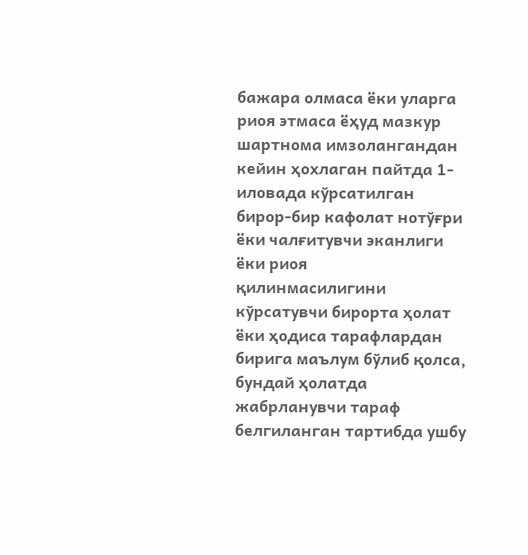бажара олмаса ёки уларга риоя этмаса ёҳуд мазкур
шартнома имзолангандан кейин ҳохлаган пайтда 1-иловада кўрсатилган
бирор-бир кафолат нотўғри ёки чалғитувчи эканлиги ёки риоя
қилинмасилигини кўрсатувчи бирорта ҳолат ёки ҳодиса тарафлардан
бирига маълум бўлиб қолса, бундай ҳолатда жабрланувчи тараф
белгиланган тартибда ушбу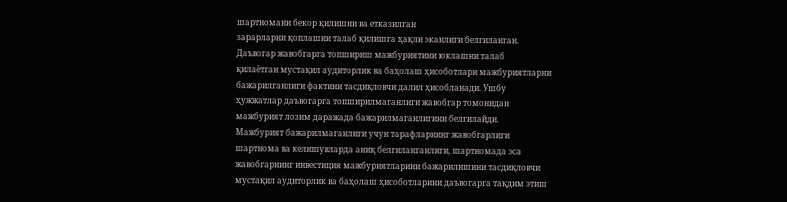шартномани бекор қилишни ва етказилган
зарарларни қоплашни талаб қилишга ҳақли эканлиги белгиланган.
Даъвогар жавобгарга топшириш мажбуриятини юклашни талаб
қилаётган мустақил аудиторлик ва баҳолаш ҳисоботлари мажбуриятларни
бажарилганлиги фактини тасдиқловчи далил ҳисобланади. Ушбу
ҳужжатлар даъвогарга топширилмаганлиги жавобгар томонидан
мажбурият лозим даражада бажарилмаганлигини белгилайди.
Мажбурият бажарилмаганлиги учун тарафларнинг жавобгарлиги
шартнома ва келишувларда аниқ белгиланганлиги, шартномада эса
жавобгарнинг инвестиция мажбуриятларини бажарилишини тасдиқловчи
мустақил аудиторлик ва баҳолаш ҳисоботларини даъвогарга тақдим этиш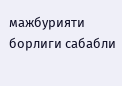мажбурияти борлиги сабабли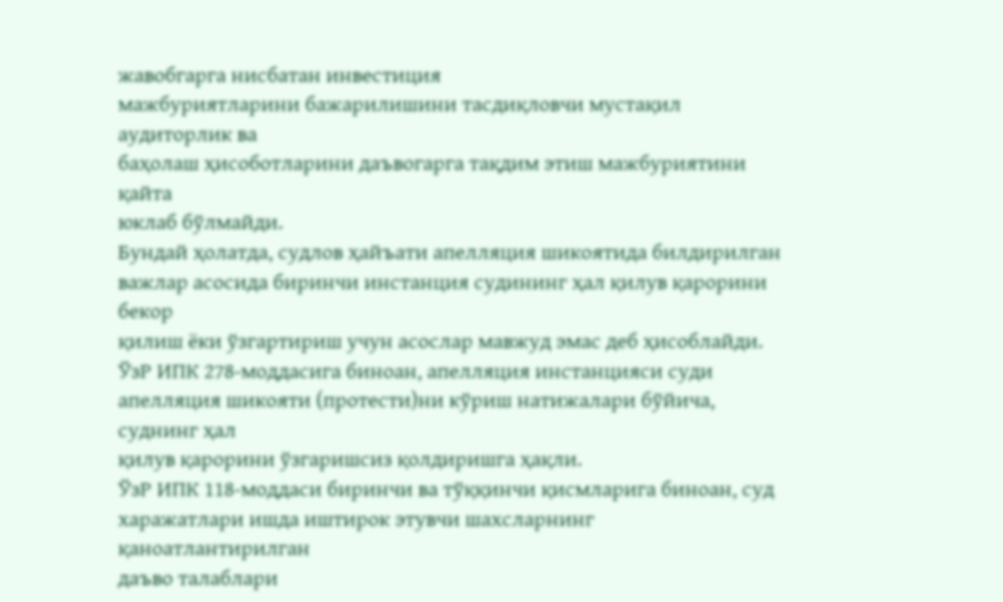жавобгарга нисбатан инвестиция
мажбуриятларини бажарилишини тасдиқловчи мустақил аудиторлик ва
баҳолаш ҳисоботларини даъвогарга тақдим этиш мажбуриятини қайта
юклаб бўлмайди.
Бундай ҳолатда, судлов ҳайъати апелляция шикоятида билдирилган
важлар асосида биринчи инстанция судининг ҳал қилув қарорини бекор
қилиш ёки ўзгартириш учун асослар мавжуд эмас деб ҳисоблайди.
ЎзР ИПК 278-моддасига биноан, апелляция инстанцияси суди
апелляция шикояти (протести)ни кўриш натижалари бўйича, суднинг ҳал
қилув қарорини ўзгаришсиз қолдиришга ҳақли.
ЎзР ИПК 118-моддаси биринчи ва тўққинчи қисмларига биноан, суд
харажатлари ишда иштирок этувчи шахсларнинг қаноатлантирилган
даъво талаблари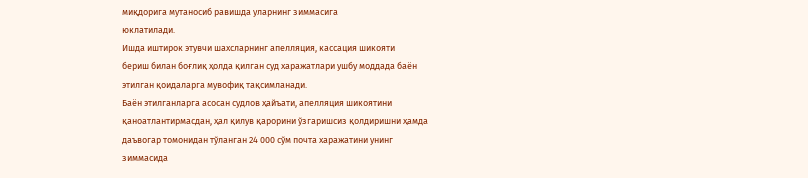миқдорига мутаносиб равишда уларнинг зиммасига
юклатилади.
Ишда иштирок этувчи шахсларнинг апелляция, кассация шикояти
бериш билан боғлиқ ҳолда қилган суд харажатлари ушбу моддада баён
этилган қоидаларга мувофиқ тақсимланади.
Баён этилганларга асосан судлов ҳайъати, апелляция шикоятини
қаноатлантирмасдан, ҳал қилув қарорини ўзгаришсиз қолдиришни ҳамда
даъвогар томонидан тўланган 24 000 сўм почта харажатини унинг
зиммасида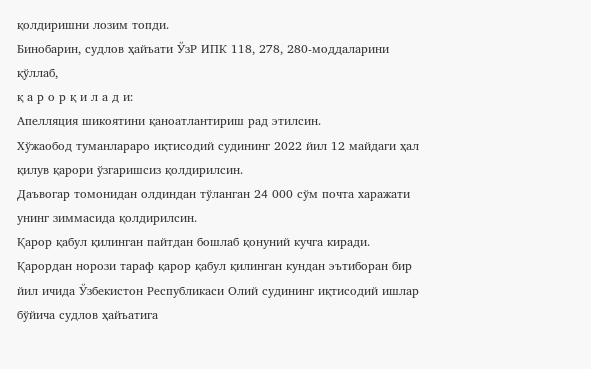қолдиришни лозим топди.
Бинобарин, судлов ҳайъати ЎзР ИПК 118, 278, 280-моддаларини
қўллаб,
қ а р о р қ и л а д и:
Апелляция шикоятини қаноатлантириш рад этилсин.
Хўжаобод туманлараро иқтисодий судининг 2022 йил 12 майдаги ҳал
қилув қарори ўзгаришсиз қолдирилсин.
Даъвогар томонидан олдиндан тўланган 24 000 сўм почта харажати
унинг зиммасида қолдирилсин.
Қарор қабул қилинган пайтдан бошлаб қонуний кучга киради.
Қарордан норози тараф қарор қабул қилинган кундан эътиборан бир
йил ичида Ўзбекистон Республикаси Олий судининг иқтисодий ишлар
бўйича судлов ҳайъатига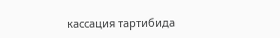кассация тартибида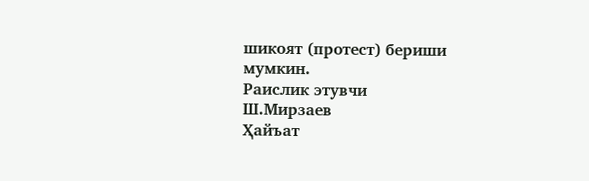шикоят (протест) бериши
мумкин.
Раислик этувчи
Ш.Мирзаев
Ҳайъат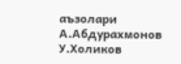аъзолари
А.Абдурахмонов
У.Холиков